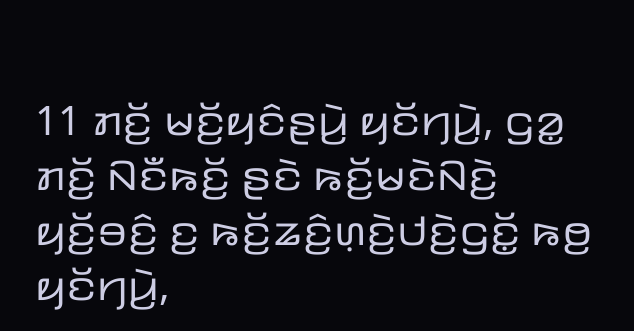11 ꤊꤢꤩ꤬ ꤗꤢꤩ꤬ꤟꤢꤨꤔꤣꤧ꤬ ꤟꤢꤩꤚꤣꤧ꤬, ꤞꤤ꤭ ꤊꤢꤩ꤬ ꤡꤢꤪꤒꤢꤩ꤬ ꤔꤢꤧ ꤒꤢꤩ꤬ꤗꤢꤧꤡꤢꤧ꤬ ꤟꤢꤩ꤬ꤋꤢꤨ꤬ ꤢ꤬ ꤒꤢꤩ꤬ꤘꤢꤨ꤬ꤛ꤫ꤢꤧ꤬ꤓꤢꤧ꤬ꤞꤢꤩ꤭ ꤒꤥ꤬ ꤟꤢꤩꤚꤣꤧ꤬,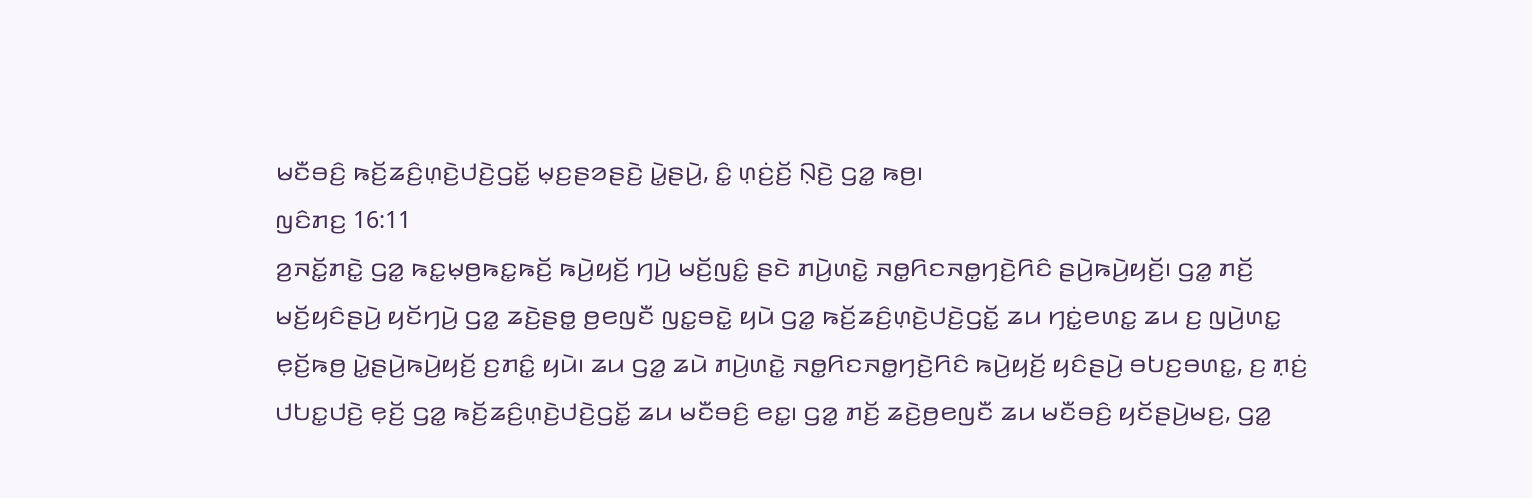ꤗꤢꤪꤋꤢꤨ꤬ ꤒꤢꤩ꤬ꤘꤢꤨ꤬ꤛ꤫ꤢꤧ꤬ꤓꤢꤧ꤬ꤞꤢꤩ꤭ ꤗ꤫ꤢ꤬ꤔꤤꤔꤢꤧ꤬ ꤣꤧ꤭ꤔꤣꤧ꤬, ꤢꤨ꤭ ꤛ꤫ꤢꤦ꤬ꤢꤩ꤬ ꤡ꤫ꤢꤧ꤬ ꤞꤤ꤭ ꤒꤥ꤬꤯
ꤜꤢꤨꤊꤢ꤬ 16:11
ꤤ꤬ꤏꤢꤩ꤭ꤊꤢꤧ꤭ ꤞꤤ꤭ ꤒꤢ꤭ꤗ꤫ꤥ꤬ꤒꤢ꤭ꤒꤢꤩ꤬ ꤒꤣꤧ꤬ꤟꤢꤩ꤬ ꤚꤣꤧ꤬ ꤗꤢꤩ꤬ꤜꤢꤨ꤭ ꤔꤢꤧ ꤊꤣꤧ꤬ꤛꤢꤧ꤭ ꤏꤥ꤭ꤖꤢꤏꤥ꤭ꤚꤢꤧ꤬ꤖꤢꤨ ꤔꤣꤧ꤬ꤒꤣꤧ꤬ꤟꤢꤩ꤬꤯ ꤞꤤ꤭ ꤊꤢꤩ꤬ ꤗꤢꤩ꤬ꤟꤢꤨꤔꤣꤧ꤬ ꤟꤢꤩꤚꤣꤧ꤬ ꤞꤤ꤭ ꤘꤢꤧ꤬ꤔꤥ꤭ ꤥ꤬ꤕꤜꤢꤪ ꤜꤢ꤭ꤋꤢꤧ꤭ ꤟꤣꤧ ꤞꤤ꤭ ꤒꤢꤩ꤬ꤘꤢꤨ꤬ꤛ꤫ꤢꤧ꤬ꤓꤢꤧ꤬ꤞꤢꤩ꤭ ꤘꤣ ꤚꤢꤦ꤭ꤕꤛꤢ꤭ ꤘꤣ ꤢ꤬ ꤜꤣꤧ꤬ꤛꤢ꤭ ꤕ꤫ꤢꤩ꤬ꤒꤥ꤬ ꤣꤧ꤭ꤔꤣꤧ꤬ꤒꤣꤧ꤬ꤟꤢꤩ꤬ ꤢ꤬ꤊꤢꤨ꤭ ꤟꤣꤧ꤯ ꤘꤣ ꤞꤤ꤭ ꤘꤣꤧ ꤊꤣꤧ꤬ꤛꤢꤧ꤭ ꤏꤥ꤭ꤖꤢꤏꤥ꤭ꤚꤢꤧ꤬ꤖꤢꤨ ꤒꤣꤧ꤬ꤟꤢꤩ꤬ ꤟꤢꤨꤔꤣꤧ꤬ ꤋꤝꤢ꤬ꤋꤛꤢ꤭, ꤢ꤬ ꤊ꤫ꤢꤦ꤬ ꤓꤝꤢ꤭ꤓꤢꤧ꤬ ꤕ꤫ꤢꤩ꤬ ꤞꤤ꤭ ꤒꤢꤩ꤬ꤘꤢꤨ꤬ꤛ꤫ꤢꤧ꤬ꤓꤢꤧ꤬ꤞꤢꤩ꤭ ꤘꤣ ꤗꤢꤪꤋꤢꤨ꤬ ꤕꤢ꤭꤯ ꤞꤤ꤭ ꤊꤢꤩ꤬ ꤘꤢꤧ꤬ꤥ꤬ꤕꤜꤢꤪ ꤘꤣ ꤗꤢꤪꤋꤢꤨ꤬ ꤟꤢꤩꤔꤣꤧ꤬ꤗꤢ꤬, ꤞꤤ꤭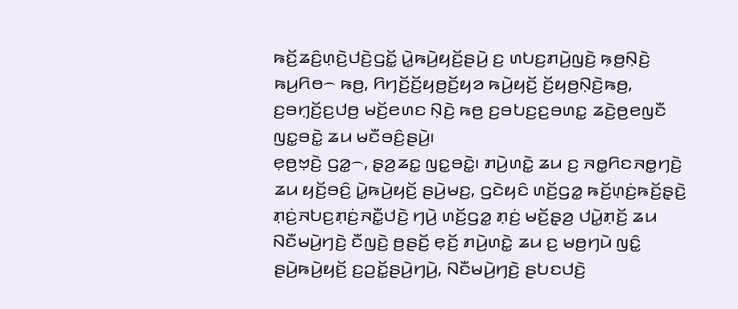ꤒꤢꤩ꤬ꤘꤢꤨ꤬ꤛ꤫ꤢꤧ꤬ꤓꤢꤧ꤬ꤞꤢꤩ꤭ ꤣꤧ꤭ꤒꤣꤧ꤬ꤟꤢꤩ꤬ꤔꤣꤧ꤬ ꤢ꤬ ꤛꤝꤢ꤬ꤊꤣꤧ꤬ꤜꤢꤧ꤬ ꤒ꤫ꤥ꤬ꤡ꤫ꤢꤧ꤬ ꤒꤣ꤬ꤖꤥ꤮ ꤒꤥ꤬, ꤖꤚꤢꤩ꤬ꤢꤩ꤬ꤟꤥ꤬ꤢꤩ꤬ꤟꤤ ꤒꤣꤧ꤬ꤟꤢꤩ꤬ ꤢꤩ꤬ꤟꤥ꤬ꤡ꤫ꤢꤧ꤬ꤒꤥ꤬, ꤢ꤬ꤋꤚ꤫ꤢꤩ꤬ꤢ꤬ꤓꤥ꤬ ꤗꤢꤩ꤬ꤕꤛꤢ ꤡ꤫ꤢꤧ꤬ ꤒꤥ꤬ ꤢ꤬ꤋꤝꤢ꤬ꤢ꤬ꤋꤛꤢ꤭ ꤘꤢꤧ꤬ꤥ꤬ꤕꤜꤢꤪ ꤜꤢ꤭ꤋꤢꤧ꤭ ꤘꤣ ꤗꤢꤪꤋꤢꤨ꤬ꤔꤣꤧ꤬꤯
ꤕ꤫ꤥ꤬ꤠ꤫ꤢꤧ꤬ ꤞꤤ꤭꤮, ꤔ꤫ꤤ꤬ꤘꤢ꤭ ꤜꤢ꤭ꤋꤢꤧ꤭꤯ ꤊꤣꤧ꤬ꤛꤢꤧ꤭ ꤘꤣ ꤢ꤬ ꤏꤥ꤭ꤖꤢꤏꤥ꤭ꤚꤢꤧ꤬ ꤘꤣ ꤟꤢꤩ꤬ꤋꤢꤨ꤬ ꤣꤧ꤭ꤒꤣꤧ꤬ꤟꤢꤩ꤬ ꤔꤣꤧ꤬ꤗꤢ꤬, ꤞꤢꤧꤟꤢꤨ ꤛꤢꤩ꤬ꤞꤤ꤭ ꤒꤢꤩ꤬ꤛ꤫ꤢꤦ꤬ꤒꤢꤩ꤬ꤔ꤫ꤢꤧ꤬ ꤊ꤫ꤢꤦ꤬ꤏꤝꤢ꤬ꤊ꤫ꤢꤦ꤬ꤏꤢꤪ꤭ꤓꤢꤧ꤬ ꤚꤣꤧ꤬ ꤛꤢꤩ꤬ꤞꤤ꤭ ꤊ꤫ꤢꤦ꤬ ꤗꤢꤩ꤬ꤔ꤫ꤤ꤬ ꤓꤣꤧ꤭ꤊ꤫ꤢꤩ꤬ ꤘꤣ ꤡꤢꤪꤗꤣꤧ꤬ꤚꤢꤧ꤬ ꤢꤪꤜꤢꤧ꤬ ꤥ꤬ꤔꤢꤩ꤬ ꤕ꤫ꤢꤩ꤬ ꤊꤣꤧ꤬ꤛꤢꤧ꤭ ꤘꤣ ꤢ꤬ ꤗꤥ꤬ꤚꤣꤧ ꤜꤢꤨ꤭ ꤔꤣꤧ꤬ꤒꤣꤧ꤬ꤟꤢꤩ꤬ ꤢ꤬ꤑꤢꤩ꤭ꤔꤣꤧ꤬ꤚꤣꤧ꤬, ꤡꤢꤪꤗꤣꤧ꤬ꤚꤢꤧ꤬ ꤔꤝꤢꤓꤢꤧ꤬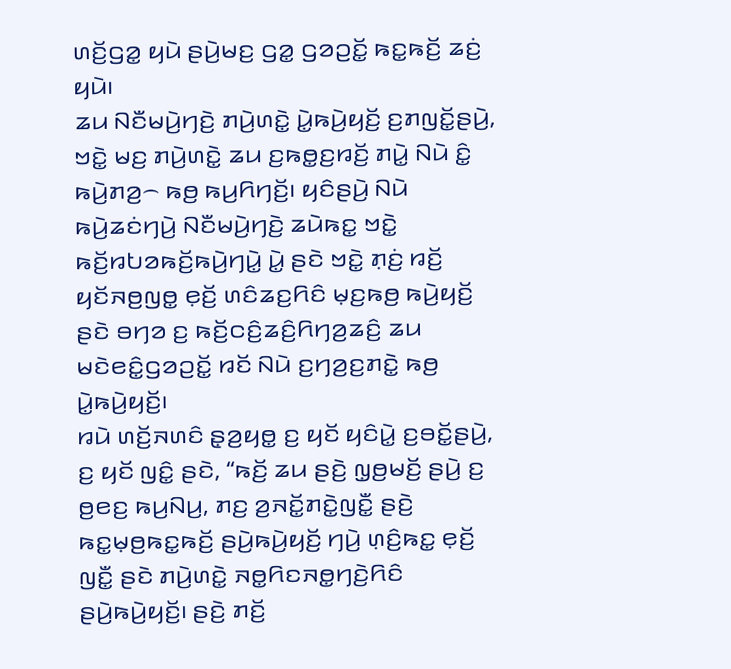ꤛꤢꤩ꤬ꤞꤤ꤭ ꤟꤣꤧ ꤔꤣꤧ꤬ꤗꤢ꤬ ꤞꤤ꤭ ꤞꤤꤑꤢꤩ꤭ ꤒꤢ꤭ꤒꤢꤩ꤬ ꤘꤢꤦ꤬ ꤟꤣꤧ꤯
ꤘꤣ ꤡꤢꤪꤗꤣꤧ꤬ꤚꤢꤧ꤬ ꤊꤣꤧ꤬ꤛꤢꤧ꤭ ꤣꤧ꤭ꤒꤣꤧ꤬ꤟꤢꤩ꤬ ꤢ꤬ꤊꤜꤢꤩ꤭ꤔꤣꤧ꤬, ꤠꤢꤧ꤭ ꤗꤢ꤬ ꤊꤣꤧ꤬ꤛꤢꤧ꤭ ꤘꤣ ꤢ꤬ꤒꤥ꤭ꤢ꤬ꤙꤢꤩ꤬ ꤊꤣꤧ꤭ ꤡꤣꤧ ꤢꤨ꤭ ꤒꤣꤧ꤬ꤊꤤ꤬꤮ ꤒꤥ꤬ ꤒꤣ꤬ꤖꤚꤢꤩ꤬꤯ ꤟꤢꤨꤔꤣꤧ꤬ ꤡꤣꤧ ꤒꤣꤧ꤬ꤘꤢꤦꤚꤣꤧ꤬ ꤡꤢꤪꤗꤣꤧ꤬ꤚꤢꤧ꤬ ꤘꤣꤧꤒꤢ꤭ ꤠꤢꤧ꤭ ꤒꤢꤩ꤬ꤙꤝꤤꤒꤢꤩ꤬ꤒꤣꤧ꤬ꤚꤣꤧ꤭ ꤣꤧ꤭ ꤔꤢꤧ ꤠꤢꤧ꤭ ꤊ꤫ꤢꤦ꤬ ꤙꤢꤩ꤬ ꤟꤢꤩꤏꤥ꤬ꤜꤥ꤭ ꤕ꤫ꤢꤩ꤬ ꤛꤢꤨꤘꤢ꤬ꤖꤢꤨ ꤗ꤫ꤢ꤬ꤒꤥ꤬ ꤒꤣꤧ꤬ꤟꤢꤩ꤬ ꤔꤢꤧ ꤋꤚꤤ ꤢ꤬ ꤒꤢꤩ꤬ꤍꤢꤨ꤬ꤘꤢꤨ꤬ꤖꤚꤤ꤬ꤘꤢꤨ꤬ ꤘꤣ ꤗꤢꤧꤕꤢꤨ꤭ꤞꤤꤑꤢꤩ꤭ ꤙꤢꤩ ꤡꤣꤧ ꤢ꤬ꤚꤤ꤬ꤢ꤬ꤊꤢꤧ꤭ ꤒꤥ꤬ ꤣꤧ꤭ꤒꤣꤧ꤬ꤟꤢꤩ꤬꤯
ꤙꤣꤧ ꤛꤢꤩ꤬ꤏꤛꤢꤨ ꤔ꤫ꤤ꤬ꤟꤥ꤭ ꤢ꤬ ꤟꤢꤩ ꤟꤢꤨꤣꤧ꤭ ꤢ꤬ꤋꤢꤩ꤭ꤔꤣꤧ꤬, ꤢ꤬ ꤟꤢꤩ ꤜꤢꤨ꤭ ꤔꤢꤧ, “ꤒꤢꤩ꤬ ꤘꤣ ꤔꤢꤧ꤬ ꤜ꤫ꤥ꤬ꤗꤢꤩ꤬ ꤔꤣꤧ꤬ ꤢ꤬ ꤥ꤬ꤕꤢ꤬ ꤒꤣ꤬ꤡꤣ꤬, ꤊꤢ꤬ ꤤ꤬ꤏꤢꤩ꤭ꤊꤢꤧ꤭ꤜꤢꤪ꤭ ꤔꤢꤧ꤬ ꤒꤢ꤭ꤗ꤫ꤥ꤬ꤒꤢ꤭ꤒꤢꤩ꤬ ꤔꤣꤧ꤬ꤒꤣꤧ꤬ꤟꤢꤩ꤬ ꤚꤣꤧ꤬ ꤛ꤫ꤢꤨ꤬ꤒꤢ꤭ ꤕ꤫ꤢꤩ꤬ ꤜꤢꤪ꤭ ꤔꤢꤧ ꤊꤣꤧ꤬ꤛꤢꤧ꤭ ꤏꤥ꤭ꤖꤢꤏꤥ꤭ꤚꤢꤧ꤬ꤖꤢꤨ ꤔꤣꤧ꤬ꤒꤣꤧ꤬ꤟꤢꤩ꤬꤯ ꤔꤢꤧ꤬ ꤊꤢꤩ꤬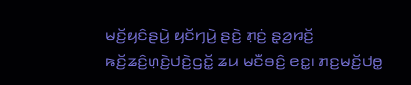ꤗꤢꤩ꤬ꤟꤢꤨꤔꤣꤧ꤬ ꤟꤢꤩꤚꤣꤧ꤬ ꤔꤢꤧ꤬ ꤊ꤫ꤢꤦ꤬ ꤔ꤫ꤤ꤬ꤙꤢꤩ꤬ ꤒꤢꤩ꤬ꤘꤢꤨ꤬ꤛ꤫ꤢꤧ꤬ꤓꤢꤧ꤬ꤞꤢꤩ꤭ ꤘꤣ ꤗꤢꤪꤋꤢꤨ꤬ ꤕꤢ꤭꤯ ꤊꤢ꤬ꤗꤢꤩ꤬ꤓꤥ꤭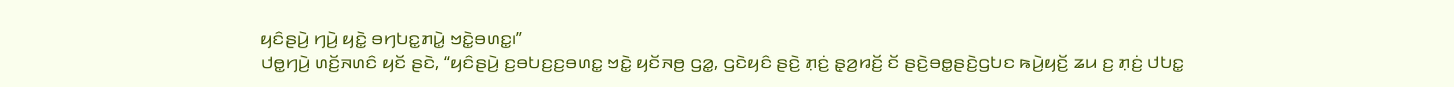ꤟꤢꤨꤔꤣꤧ꤬ ꤚꤣꤧ꤬ ꤟꤢꤧ꤭ ꤋꤚꤝꤢ꤭ꤊꤣꤧ꤭ ꤠꤢꤧ꤭ꤋꤛꤢ꤭꤯”
ꤓꤥ꤭ꤚꤣꤧ꤬ ꤛꤢꤩ꤬ꤏꤛꤢꤨ ꤟꤢꤩ ꤔꤢꤧ, “ꤟꤢꤨꤔꤣꤧ꤬ ꤢ꤬ꤋꤝꤢ꤬ꤢ꤬ꤋꤛꤢ꤭ ꤠꤢꤧ꤭ ꤟꤢꤩꤏꤥ꤬ ꤞꤤ꤭, ꤞꤢꤧꤟꤢꤨ ꤔꤢꤧ꤬ ꤊ꤫ꤢꤦ꤬ ꤔ꤫ꤤ꤬ꤙꤢꤩ꤬ ꤢꤩ ꤔꤢꤧ꤬ꤋꤥ꤭ꤔꤢꤧ꤬ꤞꤝꤢ ꤒꤣꤧ꤬ꤟꤢꤩ꤬ ꤘꤣ ꤢ꤬ ꤊ꤫ꤢꤦ꤬ ꤓꤝꤢ꤭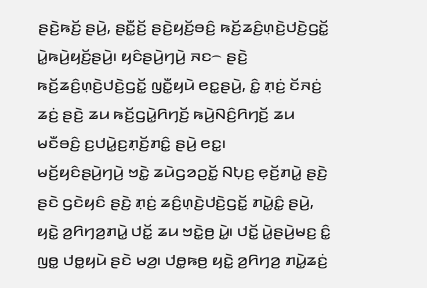ꤔꤢꤧ꤬ꤒꤢꤩ꤬ ꤔꤣꤧ꤬, ꤔꤢꤪ꤭ꤢꤩ꤬ ꤔꤢꤧ꤬ꤟꤢꤩ꤬ꤋꤢꤨ꤬ ꤒꤢꤩ꤬ꤘꤢꤨ꤬ꤛ꤫ꤢꤧ꤬ꤓꤢꤧ꤬ꤞꤢꤩ꤭ ꤣꤧ꤭ꤒꤣꤧ꤬ꤟꤢꤩ꤬ꤔꤣꤧ꤬꤯ ꤟꤢꤨꤔꤣꤧ꤬ꤚꤣꤧ꤬ ꤏꤢ꤮ ꤔꤢꤧ꤬ ꤒꤢꤩ꤬ꤘꤢꤨ꤬ꤛ꤫ꤢꤧ꤬ꤓꤢꤧ꤬ꤞꤢꤩ꤭ ꤜꤢꤪ꤭ꤟꤣꤧ ꤕꤢ꤭ꤔꤣꤧ꤬, ꤢꤨ꤭ ꤊ꤫ꤢꤦ꤬ ꤢꤩꤏꤢꤦ꤬ ꤘꤢꤦ꤬ ꤔꤢꤧ꤬ ꤘꤣ ꤒꤢꤩ꤬ꤞꤣꤧ꤭ꤖꤚꤢꤩ꤬ ꤒꤣꤧ꤬ꤡꤢꤨ꤬ꤖꤚꤢꤩ꤬ ꤘꤣ ꤗꤢꤪꤋꤢꤨ꤬ ꤢ꤬ꤓꤣꤧ꤭ꤢ꤬ꤊ꤫ꤢꤩ꤬ꤊꤢꤨ꤭ ꤔꤣꤧ꤬ ꤕꤢ꤭꤯
ꤗꤢꤩ꤬ꤟꤢꤨꤔꤣꤧ꤬ꤚꤣꤧ꤬ ꤠꤢꤧ꤭ ꤘꤣꤧꤞꤤꤑꤢꤩ꤭ ꤡꤝ꤫ꤢ꤬ ꤕ꤫ꤢꤩ꤬ꤊꤣꤧ꤭ ꤔꤢꤧ꤬ ꤔꤢꤧ ꤞꤢꤧꤟꤢꤨ ꤔꤢꤧ꤬ ꤊ꤫ꤢꤦ꤬ ꤘꤢꤨ꤬ꤛ꤫ꤢꤧ꤬ꤓꤢꤧ꤬ꤞꤢꤩ꤭ ꤊꤣꤧ꤭ꤢꤨ꤭ ꤔꤣꤧ꤬, ꤟꤢꤧ꤭ ꤤ꤬ꤖꤚꤤ꤬ꤊꤣꤧ꤭ ꤓꤢꤩ꤭ ꤘꤣ ꤠꤢꤧ꤭ꤥ꤬ ꤣꤧ꤭꤯ ꤓꤢꤩ꤭ ꤣꤧ꤭ꤔꤣꤧ꤬ꤗꤢ꤬ ꤢꤨ꤭ ꤜꤥ꤭ ꤓꤥ꤭ꤟꤣꤧ ꤔꤢꤧ ꤗꤤ꤬꤯ ꤓꤥ꤭ꤒꤥ꤬ ꤟꤢꤧ꤭ ꤤ꤬ꤖꤚꤤ꤬ ꤊꤣꤧ꤭ꤘꤢꤦ꤬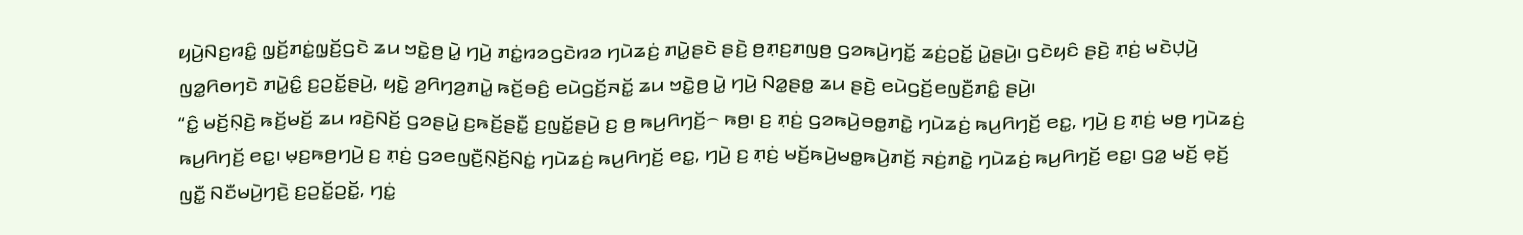ꤟꤣꤧ꤬ꤡꤢ꤬ꤙꤢꤨ꤭ ꤜ꤫ꤢꤩ꤬ꤊꤢꤦ꤭ꤜ꤫ꤢꤩ꤬ꤞꤢꤧ ꤘꤣ ꤠꤢꤧ꤭ꤥ꤬ ꤣꤧ꤭ ꤚꤣꤧ꤬ ꤊꤢꤦ꤭ꤙꤤꤞꤢꤧꤙꤤ ꤚꤣꤧꤘꤢꤦ꤬ ꤊꤣꤧ꤭ꤔꤢꤧ ꤔꤢꤧ꤬ ꤥ꤬ꤊ꤫ꤢ꤬ꤊꤜꤥ꤬ ꤞꤤꤒꤣꤧ꤬ꤚꤢꤩ꤭ ꤘꤢꤦ꤬ꤑꤢꤩ꤭ ꤣꤧ꤭ꤔꤣꤧ꤬꤯ ꤞꤢꤧꤟꤢꤨ ꤔꤢꤧ꤬ ꤊ꤫ꤢꤦ꤬ ꤗꤢꤧꤓ꤫ꤣꤧ꤬ ꤜꤤ꤭ꤖꤥꤚꤢꤧ ꤊꤣꤧ꤭ꤢꤨ꤭ ꤢ꤬ꤑꤢꤩ꤭ꤔꤣꤧ꤬, ꤟꤢꤧ꤭ ꤤ꤬ꤖꤚꤤ꤬ꤊꤣꤧ꤭ ꤒꤢꤩ꤬ꤋꤢꤨ꤬ ꤕꤣꤧꤞꤢꤩ꤬ꤏꤢꤩ꤭ ꤘꤣ ꤠꤢꤧ꤭ꤥ꤬ ꤣꤧ꤭ ꤚꤣꤧ꤬ ꤡꤤ꤭ꤔꤥ꤭ ꤘꤣ ꤔꤢꤧ꤬ ꤕꤣꤧꤞꤢꤩ꤬ꤕꤜꤢꤪ꤬ꤊꤢꤨ꤭ ꤔꤣꤧ꤬꤯
“ꤢꤨ꤭ ꤗꤢꤩ꤬ꤡ꤫ꤢꤧ꤬ ꤒꤢꤩ꤬ꤗꤢꤩ꤬ ꤘꤣ ꤙꤢꤧ꤬ꤡꤢꤩ꤬ ꤞꤤꤔꤣꤧ꤭ ꤢ꤬ꤒꤢꤩ꤬ꤔꤢꤪ꤭ ꤢ꤬ꤜꤢꤩ꤭ꤔꤣꤧ꤬ ꤢ꤬ ꤥ꤬ ꤒꤣ꤬ꤖꤚꤢꤩ꤬꤮ ꤒꤥ꤬꤯ ꤢ꤬ ꤊ꤫ꤢꤦ꤬ ꤞꤤꤒꤣꤧ꤬ꤋꤥ꤭ꤊꤢꤧ꤭ ꤚꤣꤧꤘꤢꤦ꤬ ꤒꤣ꤬ꤖꤚꤢꤩ꤬ ꤕꤢ꤭, ꤚꤣꤧ꤬ ꤢ꤬ ꤊ꤫ꤢꤦ꤬ ꤗꤥ꤬ ꤚꤣꤧꤘꤢꤦ꤬ ꤒꤣ꤬ꤖꤚꤢꤩ꤬ ꤕꤢ꤭꤯ ꤗ꤫ꤢ꤬ꤒꤥ꤬ꤚꤣꤧ꤬ ꤢ꤬ ꤊ꤫ꤢꤦ꤬ ꤞꤤꤕꤜꤢꤪ꤬ꤡ꤫ꤢꤩ꤬ꤡꤢꤦ꤭ ꤚꤣꤧꤘꤢꤦ꤬ ꤒꤣ꤬ꤖꤚꤢꤩ꤬ ꤕꤢ꤭, ꤚꤣꤧ꤬ ꤢ꤬ ꤊ꤫ꤢꤦ꤬ ꤗꤢꤩ꤬ꤒꤣꤧ꤬ꤗꤥ꤭ꤒꤣꤧ꤬ꤊꤢꤩ꤬ ꤏꤢꤦ꤬ꤊꤢꤧ꤭ ꤚꤣꤧꤘꤢꤦ꤬ ꤒꤣ꤬ꤖꤚꤢꤩ꤬ ꤕꤢ꤭꤯ ꤞꤤ꤭ ꤗꤢꤩ꤬ ꤕ꤫ꤢꤩ꤬ ꤜꤢꤪ꤭ ꤡꤢꤪꤗꤣꤧ꤬ꤚꤢꤧ꤬ ꤢ꤬ꤑꤢꤩ꤭ꤑꤢꤩ꤭, ꤚꤢꤦ꤭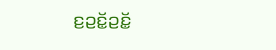ꤢ꤬ꤑꤢꤩ꤭ꤑꤢꤩ꤭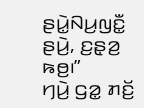ꤔꤣꤧ꤭ꤡꤣ꤬ꤜꤢꤪ꤭ ꤔꤣꤧ꤬, ꤢ꤬ꤔ꤫ꤤ꤬ ꤒꤥ꤬꤯”
ꤚꤣꤧ꤬ ꤞꤤ꤭ ꤊꤢꤩ꤬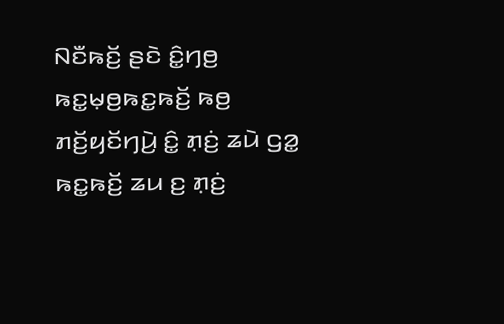ꤡꤢꤪꤒꤢꤩ꤬ ꤔꤢꤧ ꤢꤨ꤭ꤚꤥ꤬ ꤒꤢ꤭ꤗ꤫ꤥ꤬ꤒꤢ꤭ꤒꤢꤩ꤬ ꤒꤥ꤬ ꤊꤢꤩ꤬ꤟꤢꤩꤚꤣꤧ꤬ ꤢꤨ꤭ ꤊ꤫ꤢꤦ꤬ ꤘꤣꤧ ꤞꤤ꤭ ꤒꤢ꤭ꤒꤢꤩ꤬ ꤘꤣ ꤢ꤬ ꤊ꤫ꤢꤦ꤬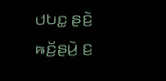ꤓꤝꤢ꤭ ꤔꤢꤧ꤬ ꤒꤢꤩ꤬ꤔꤣꤧ꤬ ꤢ꤬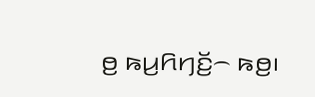ꤥ꤬ ꤒꤣ꤬ꤖꤚꤢꤩ꤬꤮ ꤒꤥ꤬꤯